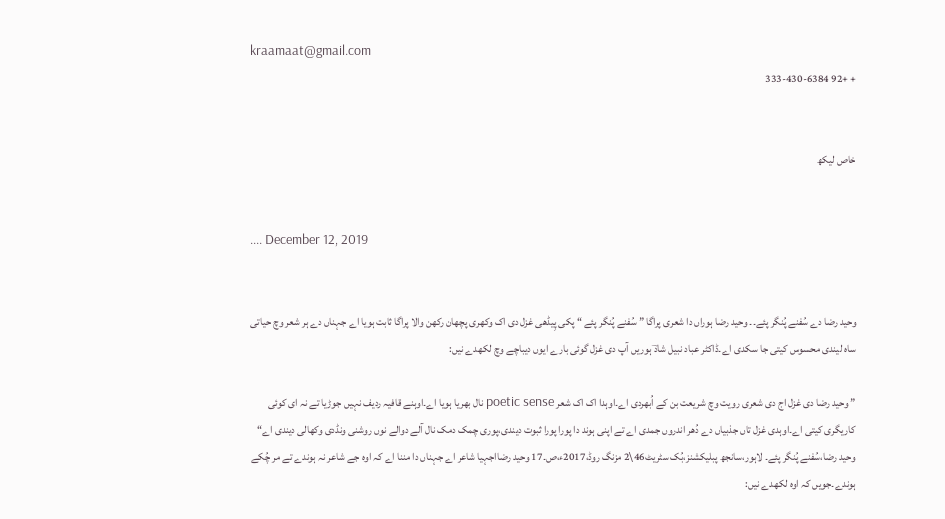kraamaat@gmail.com
+ +92 333-430-6384


خاص لیکھ


.... December 12, 2019


وحید رضا دے سُفنے پُنگر پئے۔۔ وحید رضا ہوراں دا شعری پراگا ” سُفنے پُنگر پئے “ پکی پِیڈھی غزل دی اک وکھری پچھان رکھن والا پراگا ثابت ہویا اے جہناں دے ہر شعر وچ حیاتی ساہ لیندی محسوس کیتی جا سکدی اے۔ڈاکٹر عباد نبیل شادؔ ہوریں آپ دی غزل گوئی بارے ایوں دیباچے وچ لکھدے نیں:

” وحید رضا دی غزل اج دی شعری رویت وچ شریعت بن کے اُبھردی اے۔اوہدا اک اک شعر poetic sense نال بھریا ہویا اے۔اوہنے قافیہ ردیف نہیں جوڑیا تے نہ ای کوئی کاریگری کیتی اے۔اوہدی غزل تاں جذبیاں دے دُھر اندروں جمدی اے تے اپنی ہوند دا پورا پورا ثبوت دیندی،پوری چمک دمک نال آلے دوالے نوں روشنی ونڈدی وکھالی دیندی اے“ وحید رضا،سُفنے پُنگر پئے۔ لاہور،سانجھ پبلیکشنز،بُک سٹریٹ46\2 مزنگ روڈ،2017ء،ص۔17 وحید رضااجہیا شاعر اے جہناں دا مننا اے کہ اوہ جے شاعر نہ ہوندے تے مر چُکے ہوندے۔جویں کہ اوہ لکھدے نیں: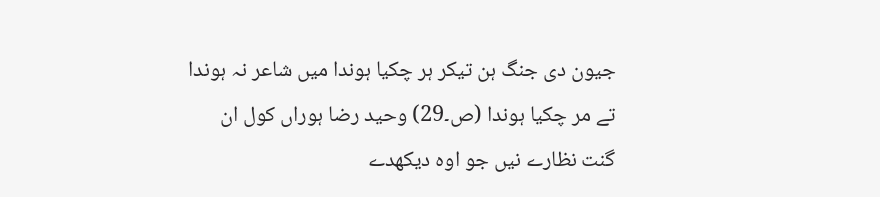جیون دی جنگ ہن تیکر ہر چکیا ہوندا میں شاعر نہ ہوندا تے مر چکیا ہوندا (ص۔29) وحید رضا ہوراں کول ان گنت نظارے نیں جو اوہ دیکھدے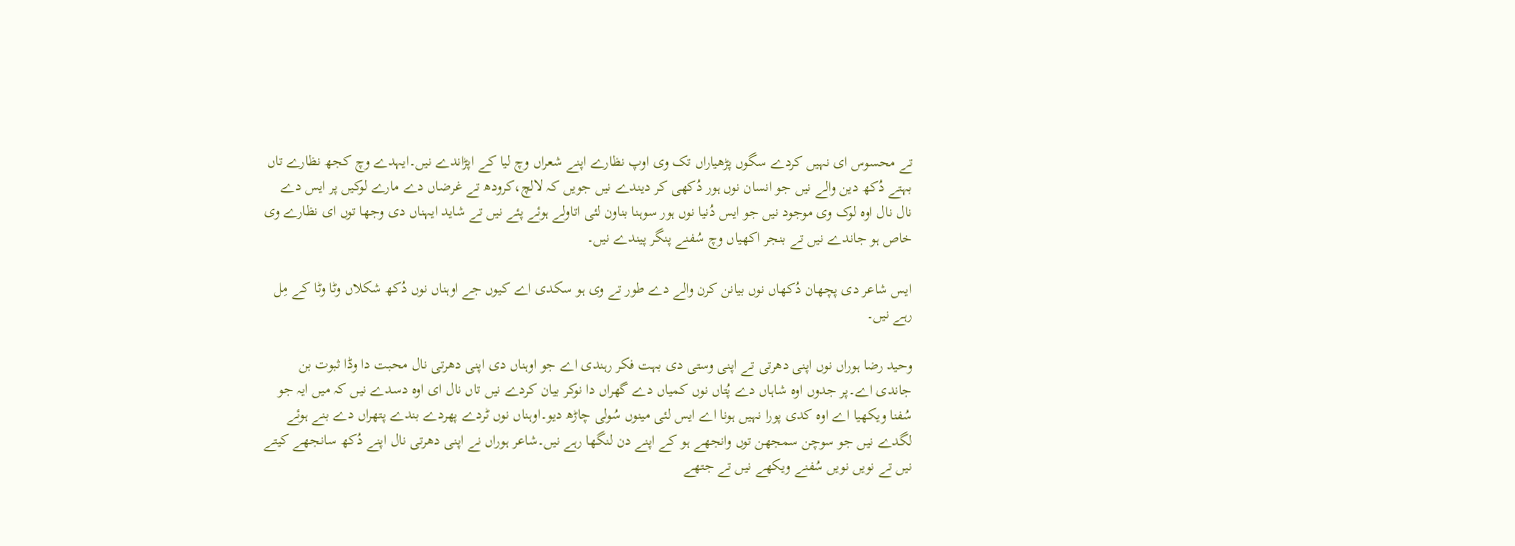تے محسوس ای نہیں کردے سگوں پڑھیاراں تک وی اوپ نظارے اپنے شعراں وچ لیا کے اپڑاندے نیں۔ایہدے وچ کجھ نظارے تاں بہتے دُکھ دین والے نیں جو انسان نوں ہور دُکھی کر دیندے نیں جویں کہ لالچ،کرودھ تے غرضاں دے مارے لوکیں پر ایس دے نال نال اوہ لوک وی موجود نیں جو ایس دُنیا نوں ہور سوہنا بناون لئی اتاولے ہوئے پئے نیں تے شاید ایہناں دی وجھا توں ای نظارے وی خاص ہو جاندے نیں تے بنجر اکھیاں وچ سُفنے پنگر پیندے نیں۔

ایس شاعر دی پچھان دُکھاں نوں بیانن کرن والے دے طور تے وی ہو سکدی اے کیوں جے اوہناں نوں دُکھ شکلاں وٹا وٹا کے مِل رہے نیں۔

وحید رضا ہوراں نوں اپنی دھرتی تے اپنی وستی دی بہت فکر رہندی اے جو اوہناں دی اپنی دھرتی نال محبت دا وڈا ثبوت بن جاندی اے۔پر جدوں اوہ شاہاں دے پُتاں نوں کمیاں دے گھراں دا نوکر بیان کردے نیں تاں نال ای اوہ دسدے نیں کہ میں ایہ جو سُفنا ویکھیا اے اوہ کدی پورا نہیں ہونا اے ایس لئی مینوں سُولی چاڑھ دیو۔اوہناں نوں ٹردے پھردے بندے پتھراں دے بنے ہوئے لگدے نیں جو سوچن سمجھن توں وانجھے ہو کے اپنے دن لنگھا رہے نیں۔شاعر ہوراں نے اپنی دھرتی نال اپنے دُکھ سانجھے کیتے نیں تے نویں نویں سُفنے ویکھے نیں تے جتھے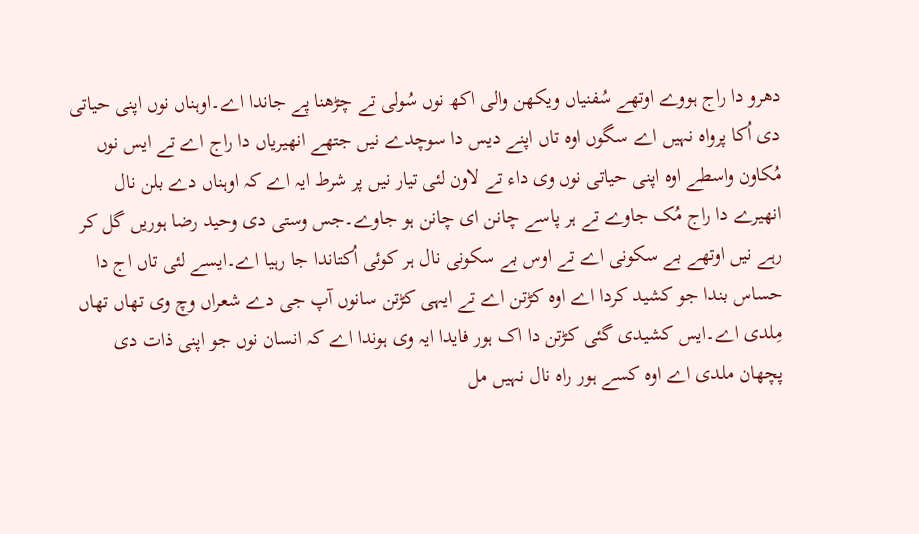دھرو دا راج ہووے اوتھے سُفنیاں ویکھن والی اکھ نوں سُولی تے چڑھنا پے جاندا اے۔اوہناں نوں اپنی حیاتی دی اُکا پرواہ نہیں اے سگوں اوہ تاں اپنے دیس دا سوچدے نیں جتھے انھیریاں دا راج اے تے ایس نوں مُکاون واسطے اوہ اپنی حیاتی نوں وی داء تے لاون لئی تیار نیں پر شرط ایہ اے کہ اوہناں دے بلن نال انھیرے دا راج مُک جاوے تے ہر پاسے چانن ای چانن ہو جاوے۔جس وستی دی وحید رضا ہوریں گل کر رہے نیں اوتھے بے سکونی اے تے اوس بے سکونی نال ہر کوئی اُکتاندا جا رہیا اے۔ایسے لئی تاں اج دا حساس بندا جو کشید کردا اے اوہ کڑتن اے تے ایہی کڑتن سانوں آپ جی دے شعراں وچ وی تھاں تھاں مِلدی اے۔ایس کشیدی گئی کڑتن دا اک ہور فایدا ایہ وی ہوندا اے کہ انسان نوں جو اپنی ذات دی پچھان ملدی اے اوہ کسے ہور راہ نال نہیں مل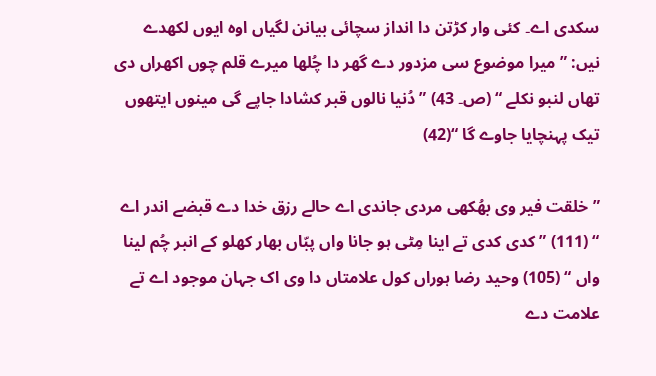سکدی اے۔ کئی وار کڑتن دا انداز سچائی بیانن لگیاں اوہ ایوں لکھدے نیں: ” میرا موضوع سی مزدور دے گھر دا چُلھا میرے قلم چوں اکھراں دی تھاں لنبو نکلے “ (ص۔ 43) ” دُنیا نالوں قبر کشادا جاپے گی مینوں ایتھوں تیک پہنچایا جاوے گا “(42)

” خلقت فیر وی بھُکھی مردی جاندی اے حالے رزق خدا دے قبضے اندر اے “ (111) ” کدی کدی تے اینا مِٹی ہو جانا واں پبّاں بھار کھلو کے انبر چُم لینا واں “ (105) وحید رضا ہوراں کول علامتاں دا وی اک جہان موجود اے تے علامت دے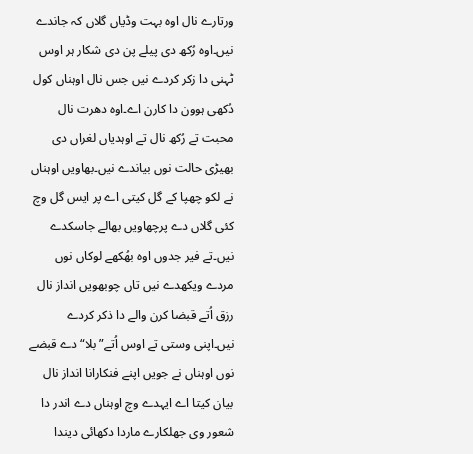ورتارے نال اوہ بہت وڈیاں گلاں کہ جاندے نیں۔اوہ رُکھ دی پیلے پن دی شکار ہر اوس ٹہنی دا زکر کردے نیں جس نال اوہناں کول دُکھی ہوون دا کارن اے۔اوہ دھرت نال محبت تے رُکھ نال تے اوہدیاں لغراں دی بھیڑی حالت نوں بیاندے نیں۔بھاویں اوہناں نے لکو چھپا کے گل کیتی اے پر ایس گل وچ کئی گلاں دے پرچھاویں بھالے جاسکدے نیں۔تے فیر جدوں اوہ بھُکھے لوکاں نوں مردے ویکھدے نیں تاں چوبھویں انداز نال رزق اُتے قبضا کرن والے دا ذکر کردے نیں۔اپنی وستی تے اوس اُتے”بلا“ دے قبضے نوں اوہناں نے جویں اپنے فنکارانا انداز نال بیان کیتا اے ایہدے وچ اوہناں دے اندر دا شعور وی جھلکارے ماردا دکھائی دیندا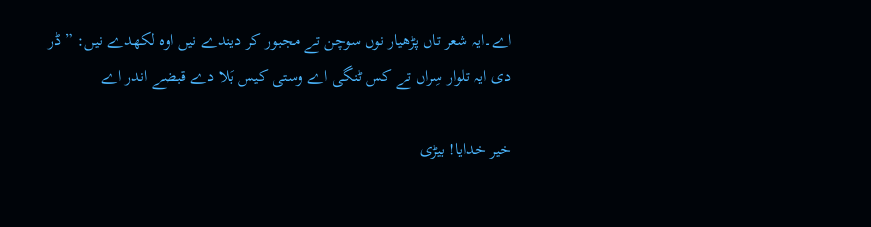اے۔ایہ شعر تاں پڑھیار نوں سوچن تے مجبور کر دیندے نیں اوہ لکھدے نیں: ” ڈر دی ایہ تلوار سِراں تے کس ٹنگی اے وستی کیس بَلا دے قبضے اندر اے

خیر خدایا! بیڑی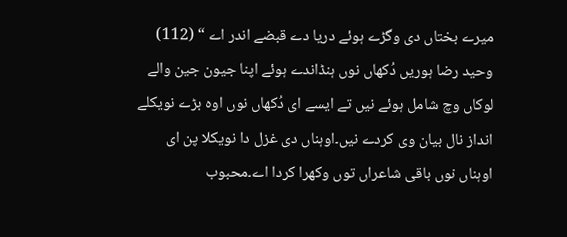میرے بختاں دی وگڑے ہوئے دریا دے قبضے اندر اے “ (112) وحید رضا ہوریں دُکھاں نوں ہنڈاندے ہوئے اپنا جیون جین والے لوکاں وچ شامل ہوئے نیں تے ایسے ای دُکھاں نوں اوہ بڑے نویکلے انداز نال بیان وی کردے نیں۔اوہناں دی غزل دا نویکلا پن ای اوہناں نوں باقی شاعراں توں وکھرا کردا اے۔محبوب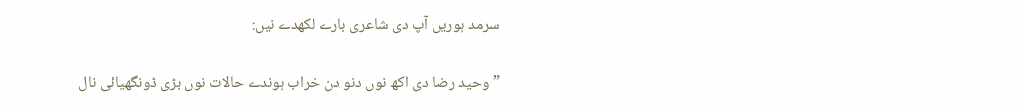سرمد ہوریں آپ دی شاعری بارے لکھدے نیں:

” وحید رضا دی اکھ نوں دنو دن خراب ہوندے حالات نوں بڑی ڈونگھیائی نال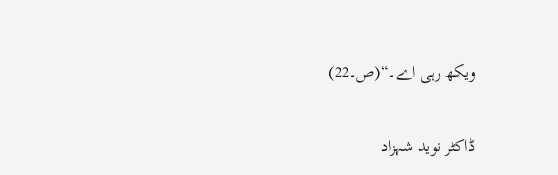ویکھ رہی اے۔“(ص۔22)

ڈاکٹر نوید شہزاد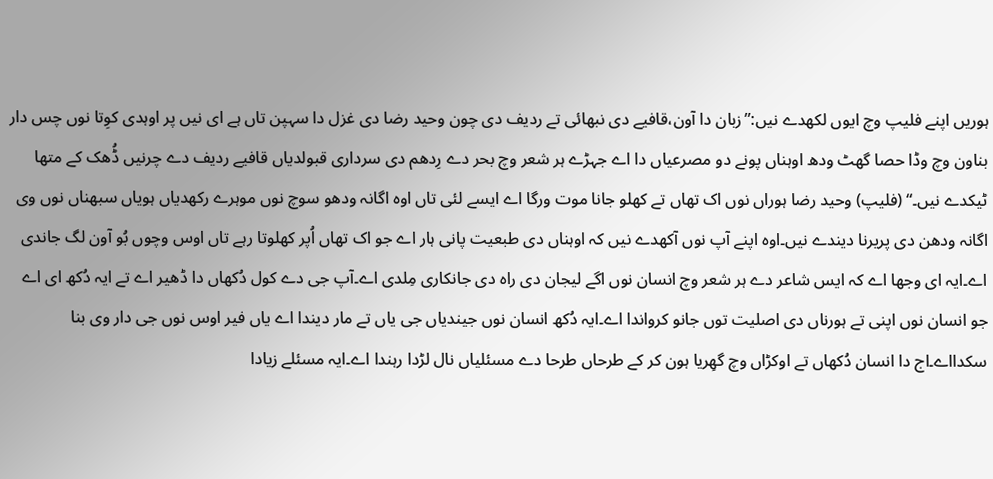ہوریں اپنے فلیپ وچ ایوں لکھدے نیں:”زبان دا آون،قافیے دی نبھائی تے ردیف دی چون وحید رضا دی غزل دا سہپن تاں ہے ای نیں پر اوہدی کوِتا نوں چس دار بناون وچ وڈا حصا گھٹ ودھ اوہناں پونے دو مصرعیاں دا اے جہڑے ہر شعر وچ بحر دے رِدھم دی سرداری قبولدیاں قافیے ردیف دے چرنیں ڈُھک کے متھا ٹیکدے نیں۔“ (فلیپ) وحید رضا ہوراں نوں اک تھاں تے کھلو جانا موت ورگا اے ایسے لئی تاں اوہ اگانہ ودھو سوچ نوں موہرے رکھدیاں ہویاں سبھناں نوں وی اگانہ ودھن دی پریرنا دیندے نیں۔اوہ اپنے آپ نوں آکھدے نیں کہ اوہناں دی طبعیت پانی ہار اے جو اک تھاں اُپر کھلوتا رہے تاں اوس وچوں بُو آون لگ جاندی اے۔ایہ ای وجھا اے کہ ایس شاعر دے ہر شعر وچ انسان نوں اگے لیجان دی راہ دی جانکاری مِلدی اے۔آپ جی دے کول دُکھاں دا ڈھیر اے تے ایہ دُکھ ای اے جو انسان نوں اپنی تے ہورناں دی اصلیت توں جانو کرواندا اے۔ایہ دُکھ انسان نوں جیندیاں جی یاں تے مار دیندا اے یاں فیر اوس نوں جی دار وی بنا سکدااے۔اج دا انسان دُکھاں تے اوکڑاں وچ گھِریا ہون کر کے طرحاں طرحا دے مسئلیاں نال لڑدا رہندا اے۔ایہ مسئلے زیادا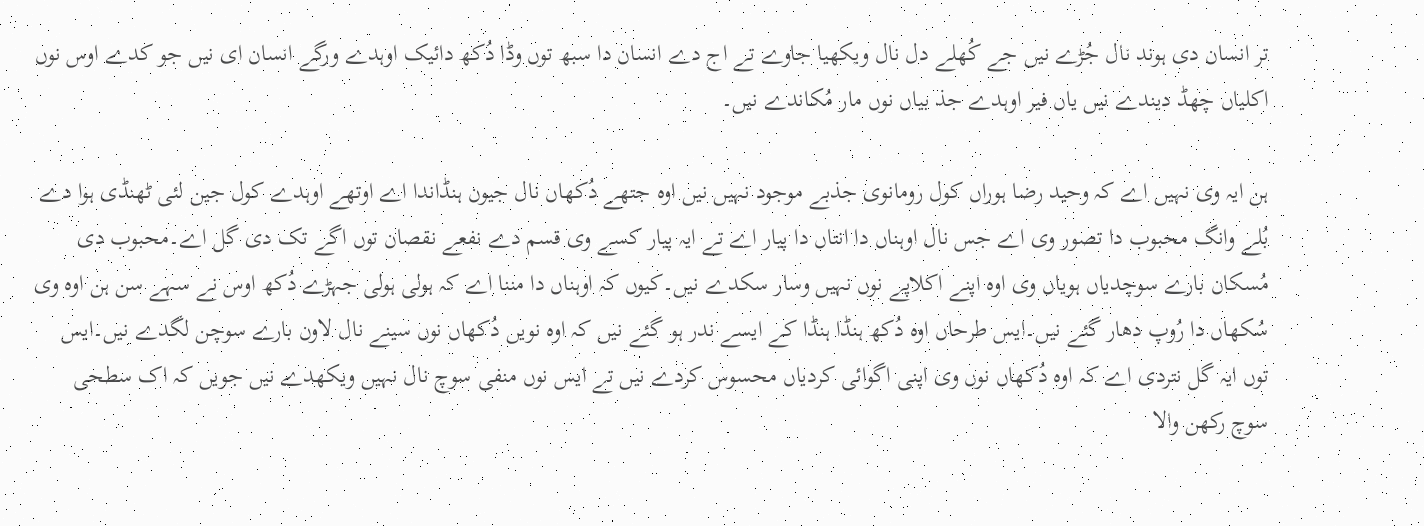تر انسان دی ہوند نال جُڑے نیں جے کُھلے دل نال ویکھیا جاوے تے اج دے انسان دا سبھ توں وڈا دُکھ دائیک اوہدے ورگے انسان ای نیں جو کدے اوس نوں اکلیاں چھڈ دیندے نیں یاں فیر اوہدے جذ بیاں نوں مار مُکاندے نیں۔

ہن ایہ وی نہیں اے کہ وحید رضا ہوراں کول رومانوی جذبے موجود نہیں نیں اوہ جتھے دُکھاں نال جیون ہنڈاندا اے اوتھے اوہدے کول جین لئی ٹھنڈی ہوا دے بُلے وانگ محبوب دا تصور وی اے جس نال اوہناں دا انتاں دا پیار اے تے ایہ پیار کسے وی قسم دے نفعے نقصان توں اگے تک دی گل اے۔محبوب دی مُسکان بارے سوچدیاں ہویاں وی اوہ اپنے اکلاپے نوں نہیں وسار سکدے نیں۔کیوں کہ اوہناں دا مننا اے کہ ہولی ہولی جہڑے دُکھ اوس نے سہے سن ہن اوہ وی سُکھاں دا رُوپ دھار گئے نیں۔ایس طرحاں اوہ دُکھ ہنڈا ہنڈا کے ایسے ندر ہو گئے نیں کہ اوہ نویں دُکھاں نوں سینے نال لاون بارے سوچن لگدے نیں۔ایس توں ایہ گل نتردی اے کہ اوہ دُکھاں نوں وی اپنی اگوائی کردیاں محسوس کردے نیں تے ایس نوں منفی سوچ نال نہیں ویکھدے نیں جویں کہ اک سطحی سوچ رکھن والا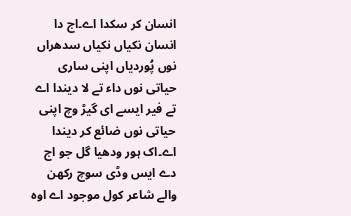انسان کر سکدا اے۔اج دا انسان نکیاں نکیاں سدھراں نوں پُوردیاں اپنی ساری حیاتی نوں داء تے لا دیندا اے تے فیر ایسے ای گیڑ وچ اپنی حیاتی نوں ضائع کر دیندا اے۔اک ہور ودھیا گل جو اج دے ایس وڈی سوچ رکھن والے شاعر کول موجود اے اوہ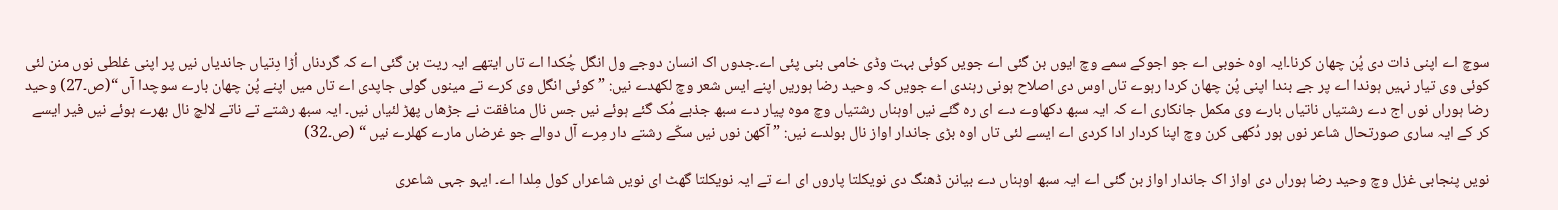سوچ اے اپنی ذات دی پُن چھان کرنا۔ایہ اوہ خوبی اے جو اجوکے سمے وچ ایوں بن گئی اے جویں کوئی بہت وڈی خامی بنی پئی اے۔جدوں اک انسان دوجے ول انگل چُکدا اے تاں ایتھے ایہ ریت بن گئی اے کہ گردناں اُڑا دِتیاں جاندیاں نیں پر اپنی غلطی نوں منن لئی کوئی وی تیار نہیں ہوندا اے پر جے بندا اپنی پُن چھان کردا رہوے تاں اوس دی اصلاح ہونی رہندی اے جویں کہ وحید رضا ہوریں اپنے ایس شعر وچ لکھدے نیں: ” کوئی انگل وی کرے تے مینوں گولی جاپدی اے تاں میں اپنے پُن چھان بارے سوچدا آں “(ص۔27) وحید رضا ہوراں نوں اج دے رشتیاں ناتیاں بارے وی مکمل جانکاری اے کہ ایہ سبھ دکھاوے دے ای رہ گئے نیں اوہناں رشتیاں وچ موہ پیار دے سبھ جذبے مُک گئے ہوئے نیں جس نال منافقت نے جڑھاں پھڑ لئیاں نیں۔ ایہ سبھ رشتے تے ناتے لالچ نال بھرے ہوئے نیں فیر ایسے کر کے ایہ ساری صورتحال شاعر نوں ہور دُکھی کرن وچ اپنا کردار ادا کردی اے ایسے لئی تاں اوہ بڑی جاندار اواز نال بولدے نیں: ” آکھن نوں نیں سکّے رشتے دار مِرے آل دوالے جو غرضاں مارے کھلرے نیں “ (ص۔32)

نویں پنجابی غزل وچ وحید رضا ہوراں دی اواز اک جاندار اواز بن گئی اے ایہ سبھ اوہناں دے بیانن ڈھنگ دی نویکلتا پاروں ای اے تے ایہ نویکلتا گھٹ ای نویں شاعراں کول مِلدا اے۔ ایہو جہی شاعری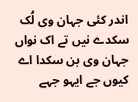اندر کئی جہان وی لُک سکدے نیں تے اک نواں جہان وی بن سکدا اے کیوں جے ایہو جہے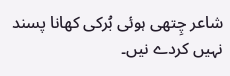شاعر چِتھی ہوئی بُرکی کھانا پسند نہیں کردے نیں۔